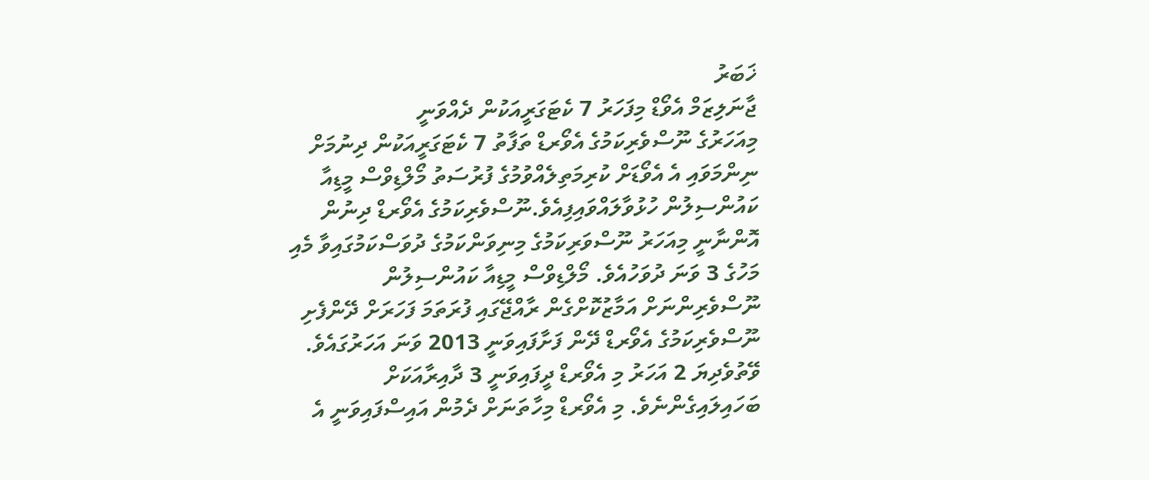ޚަބަރު
ޖާނަލިޒަމް އެވޯޑް މިފަހަރު 7 ކެޓަގަރީއަކުން ދެއްވަނީ
މިއަހަރުގެ ނޫސްވެރިކަމުގެ އެވޯރޑް ތަފާތު 7 ކެޓަގަރީއަކުން ދިނުމަށް ނިންމަވައި އެ އެވޯޑަށް ކުރިމަތިލެއްވުމުގެ ފުރުސަތު މޯލްޑިވްސް މީޑިއާ ކައުންސިލުން ހުޅުވާލައްވައިފިއެވެ.ނޫސްވެރިކަމުގެ އެވޯރޑް ދިނުން އޮންނާނީ މިއަހަރު ނޫސްވަރިކަމުގެ މިނިވަންކަމުގެ ދުވަސްކަމުގައިވާ މެއި މަހުގެ 3 ވަނަ ދުވަހުއެވެ. މޯލްޑިވްސް މީޑިއާ ކައުންސިލުން ނޫސްވެރިންނަށް އަމާޒުކޮށްގެން ރާއްޖޭގައި ފުރަތަމަ ފަހަރަށް ދޭންފެށި ނޫސްވެރިކަމުގެ އެވޯރޑް ދޭން ފަށާފައިވަނީ 2013 ވަނަ އަހަރުގައެވެ. ވޭތުވެދިޔަ 2 އަހަރު މި އެވޯރޑް ދީފައިވަނީ 3 ދާއިރާއަކަށް ބަހައިލައިގެންނެވެ. މި އެވޯރޑް މިހާތަނަށް ދެމުން އައިސްފައިވަނީ އެ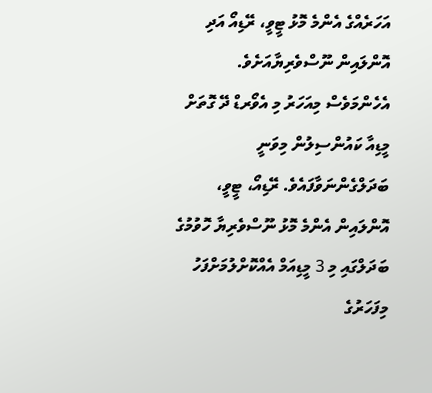އަހަރެއްގެ އެންމެ މޮޅު ޓީވީ، ރޭޑިއޯ އަދި އޮންލައިން ނޫސްވެރިޔާއަށެވެ. އެހެންމަވެސް މިއަހަރު މި އެވޯރޑް ދޭ ގޮތަށް މީޑިއާ ކައުންސިލުން މިވަނީ ބަދަލްގެންނަވާފައެވެ. ރޭޑިއޯ، ޓީވީ، އޮންލައިން އެންމެ މޮޅު ނޫސްވެރިޔާ ހޮވުމުގެ ބަދަލްގައި މި 3 މީޑިއަމް އެއްކޮށްލުމަށްފަހު މިފަހަރުގެ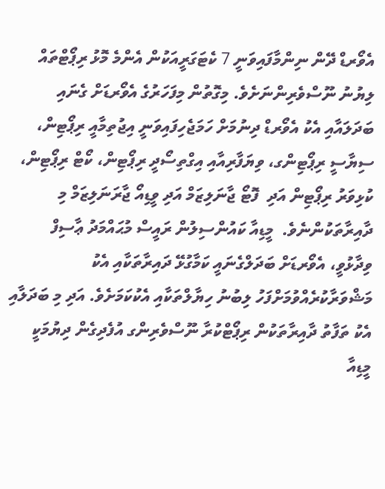އެވޯރޑް ދޭން ނިންމާފައިވަނީ 7 ކެޓަގަރީއަކުން އެންމެ މޮޅު ރިޕޯޓްތައް ލިޔުނު ނޫސްވެރިންނަށެވެ. މިގޮތުން މިފަހަރުގެ އެވޯރޑަށް ގެނައި ބަދަލައާއި އެކު އެވޯރޑް ދިނުމަށް ހަމަޖެހިފައިވަނީ އިޖުތިމާއީ ރިޕޯޓިން، ސިޔާސީ ރިޕޯޓިންގ، ވިޔަފާރިއާއި އިގްތިސޯދީ ރިޕޯޓިން، ކޯޓް ރިޕޯޓިން، ކުޅިވަރު ރިޕޯޓިން އަދި  ފޮޓޯ ޖާނަލިޒަމް އަދި ވީޑިއޯ ޖާރަނަލިޒަމް މި ދާއިރާތަކުންނެވެ.  މީޑިއާ ކައުންސިލުން ރައީސް މުޙައްމަދު ޢާސިފް ވިދާޅުވީ، އެވޯރޑަށް ބަދަލްގެނައީ ކަމާގުޅޭ ދައިރާތަކާއި އެކު މަޝްވަރާކުރެއްވުމަށްފަހު ލިބުނު ހިޔާލްތަކާއި އެކުކަމަށެވެ. އަދި މި ބަދަލާއި އެކު ތަފާތު ދާއިރާތަކުން ރިޕޯޓްކުރާ ނޫސްވެރިންގ އުފެދިގެން ދިޔުމަކީ މީޑިއާ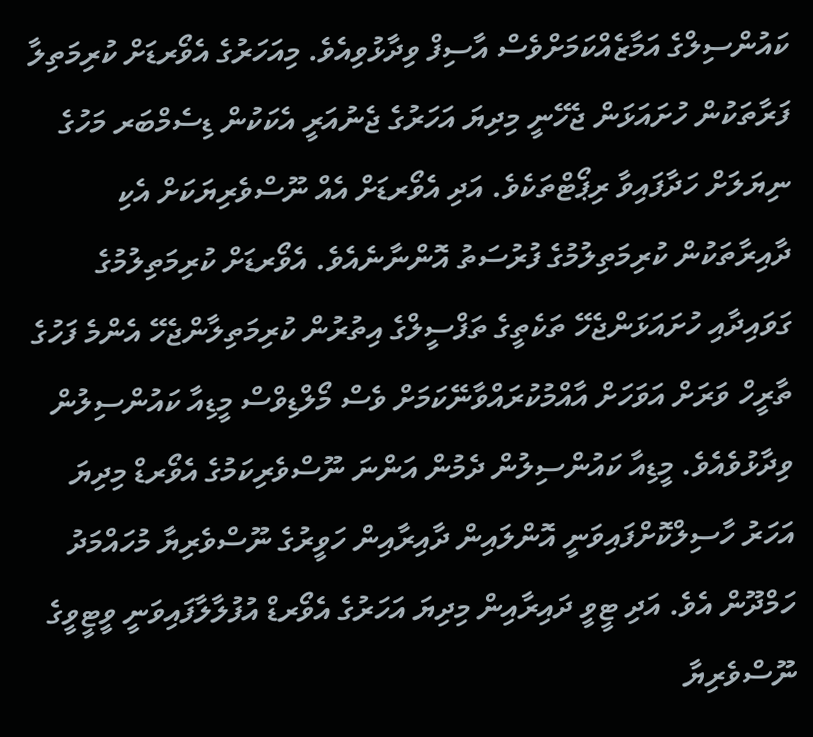ކައުންސިލްގެ އަމާޒެއްކަމަށްވެސް އާސިފް ވިދާޅުވިއެވެ. މިއަހަރުގެ އެވޯރޑަށް ކުރިމަތިލާ ފަރާތަކުން ހުށައަޅަން ޖެހޭނީ މިދިޔަ އަހަރުގެ ޖެނުއަރީ އެކަކުން ޑިސެމްބަރ މަހުގެ ނިޔަލަށް ހަދާފައިވާ ރިޕޯޓްތަކެވެ. އަދި އެވޯރޑަށް އެއް ނޫސްވެރިޔަކަށް އެކި ދާއިރާތަކުން ކުރިމަތިލުމުގެ ފުރުސަތު އޮންނާނެއެވެ. އެވޯރޑަށް ކުރިމަތިލުމުގެ ގަވައިދާއި ހުށައަޅަންޖެހޭ ތަކެތީގެ ތަފްސީލްގެ އިތުރުން ކުރިމަތިލާންޖެހޭ އެންމެ ފަހުގެ ތާރީހް ވަރަށް އަވަހަށް އާއްމުކުރައްވާނޭކަމަށް ވެސް މޯލްޑިވްސް މީޑިއާ ކައުންސިލުން ވިދާޅުވެއެވެ. މީޑިއާ ކައުންސިލުން ދެމުން އަންނަ ނޫސްވެރިކަމުގެ އެވޯރޑް މިދިޔަ އަހަރު ހާސިލްކޮށްފައިވަނީ އޮންލައިން ދާއިރާއިން ހަވީރުގެ ނޫސްވެރިޔާ މުހައްމަދު ހަމްދޫން އެވެ. އަދި ޓީވީ ދައިރާއިން މިދިޔަ އަހަރުގެ އެވޯރޑް އުފުލާލާފައިވަނީ ވީޓީވީގެ ނޫސްވެރިޔާ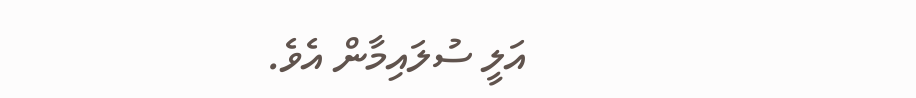އަލީ ސުލައިމާން އެވެ.